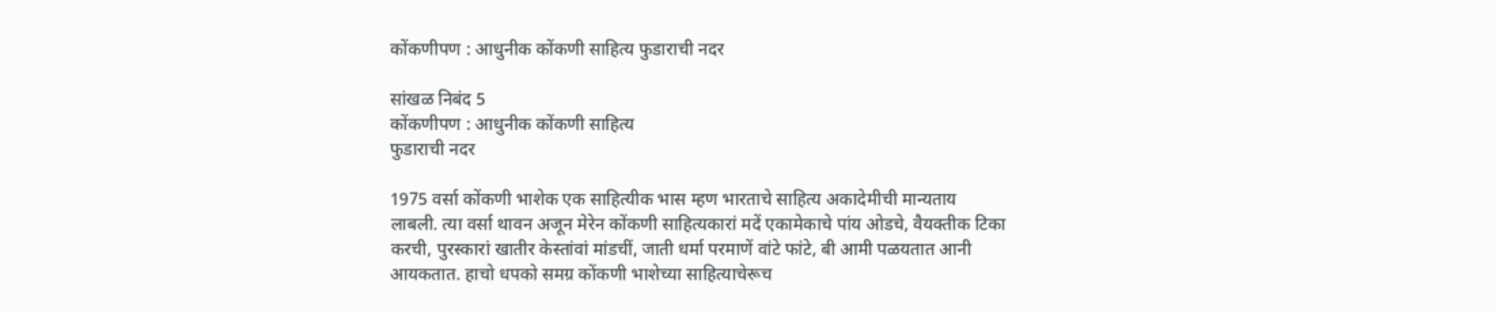कोंकणीपण : आधुनीक कोंकणी साहित्य फुडाराची नदर

सांखळ निबंद 5
कोंकणीपण : आधुनीक कोंकणी साहित्य
फुडाराची नदर

1975 वर्सा कोंकणी भाशेक एक साहित्यीक भास म्हण भारताचे साहित्य अकादेमीची मान्यताय लाबली. त्या वर्सा थावन अजून मेरेन कोंकणी साहित्यकारां मदें एकामेकाचे पांय ओडचे, वैयक्तीक टिका करची, पुरस्कारां खातीर केस्तांवां मांडचीं, जाती धर्मा परमाणें वांटे फांटे, बी आमी पळयतात आनी आयकतात. हाचो धपको समग्र कोंकणी भाशेच्या साहित्याचेरूच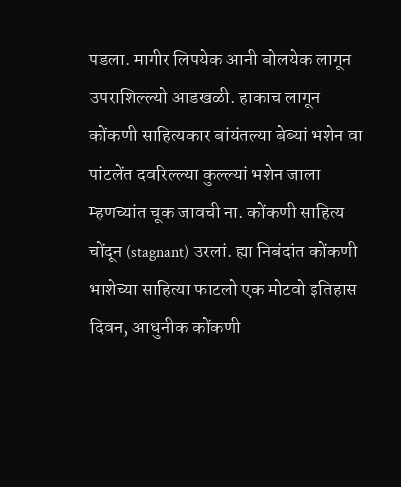पडला. मागीर लिपयेक आनी बोलयेक लागून उपराशिल्ल्यो आडखळी. हाकाच लागून कोंकणी साहित्यकार बांयंतल्या बेब्यां भशेन वा पांटलेंत दवरिल्ल्या कुल्ल्यां भशेन जाला म्हणच्यांत चूक जावची ना. कोंकणी साहित्य चोंदून (stagnant) उरलां. ह्या निबंदांत कोंकणी भाशेच्या साहित्या फाटलो एक मोटवो इतिहास दिवन, आधुनीक कोंकणी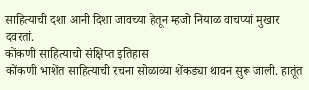साहित्याची दशा आनी दिशा जावच्या हेतून म्हजो नियाळ वाचप्यां मुखार दवरतां.
कोंकणी साहित्याचो संक्षिप्त इतिहास
कोंकणी भाशेंत साहित्याची रचना सोळाव्या शेंकड्या थावन सुरू जाली. हातूंत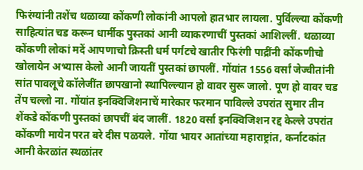फिरंग्यांनी तशेंच थळाव्या कोंकणी लोकांनी आपलो हातभार लायला. पुर्विल्ल्या कोंकणी साहित्यांत चड करून धार्मीक पुस्तकां आनी व्याकरणाचीं पुस्तकां आशिल्लीं. थळाव्या कोंकणी लोकां मदें आपणाचो क्रिस्ती धर्म पर्गटचे खातीर फिरंगी पाद्रींनी कोंकणीचो खोलायेन अभ्यास केलो आनी जायतीं पुस्तकां छापलीं. गोंयांत 1556 वर्सां जेज्वीतांनी सांत पावलूचे कॉलेजींत छापखानो स्थापिल्ल्यान हो वावर सुरू जालो. पूण हो वावर चड तेंप चल्लो ना. गोंयांत इनक्विजिशनाचें मारेकार फरमान पाविल्ले उपरांत सुमार तीन शेंकडे कोंकणी पुस्तकां छापचीं बंद जालीं. 1820 वर्सा इनक्विजिशन रद्द केल्ले उपरांत कोंकणी मायेन परत बरे दीस पळयले. गोंया भायर आतांच्या महाराष्ट्रांत, कर्नाटकांत आनी केरळांत स्थळांतर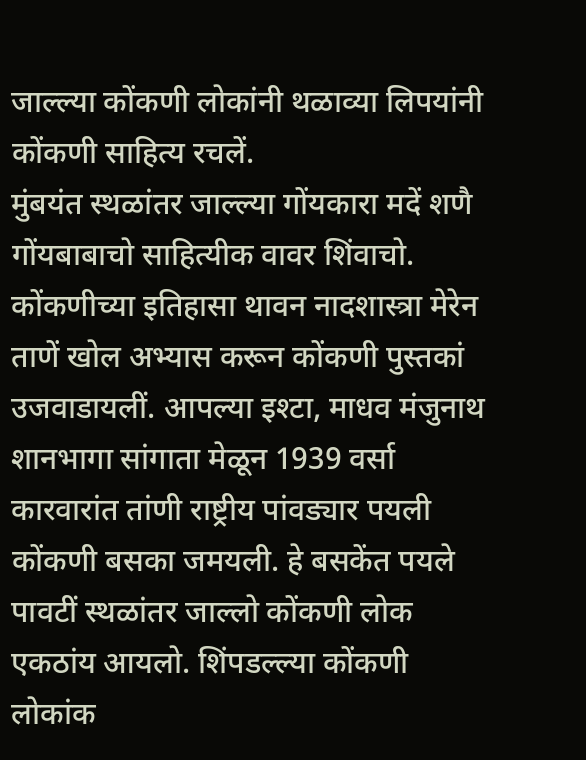जाल्ल्या कोंकणी लोकांनी थळाव्या लिपयांनी कोंकणी साहित्य रचलें.
मुंबयंत स्थळांतर जाल्ल्या गोंयकारा मदें शणै गोंयबाबाचो साहित्यीक वावर शिंवाचो. कोंकणीच्या इतिहासा थावन नादशास्त्रा मेरेन ताणें खोल अभ्यास करून कोंकणी पुस्तकां उजवाडायलीं. आपल्या इश्टा, माधव मंजुनाथ शानभागा सांगाता मेळून 1939 वर्सा कारवारांत तांणी राष्ट्रीय पांवड्यार पयली कोंकणी बसका जमयली. हे बसकेंत पयले पावटीं स्थळांतर जाल्लो कोंकणी लोक एकठांय आयलो. शिंपडल्ल्या कोंकणी लोकांक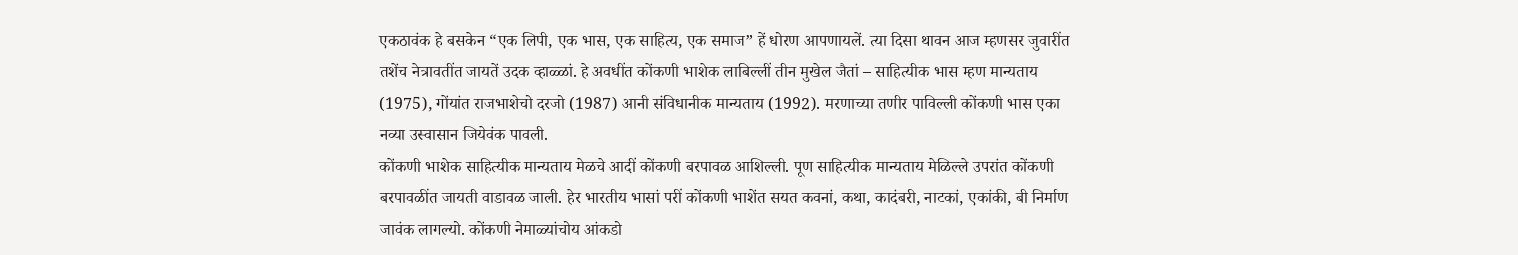एकठावंक हे बसकेन “एक लिपी, एक भास, एक साहित्य, एक समाज” हें धोरण आपणायलें. त्या दिसा थावन आज म्हणसर जुवारींत तशेंच नेत्रावतींत जायतें उदक व्हाळ्ळां. हे अवधींत कोंकणी भाशेक लाबिल्लीं तीन मुखेल जैतां – साहित्यीक भास म्हण मान्यताय (1975), गोंयांत राजभाशेचो दरजो (1987) आनी संविधानीक मान्यताय (1992). मरणाच्या तणीर पाविल्ली कोंकणी भास एका नव्या उस्वासान जियेवंक पावली.
कोंकणी भाशेक साहित्यीक मान्यताय मेळचे आदीं कोंकणी बरपावळ आशिल्ली. पूण साहित्यीक मान्यताय मेळिल्ले उपरांत कोंकणी बरपावळींत जायती वाडावळ जाली. हेर भारतीय भासां परीं कोंकणी भाशेंत सयत कवनां, कथा, कादंबरी, नाटकां, एकांकी, बी निर्माण जावंक लागल्यो. कोंकणी नेमाळ्यांचोय आंकडो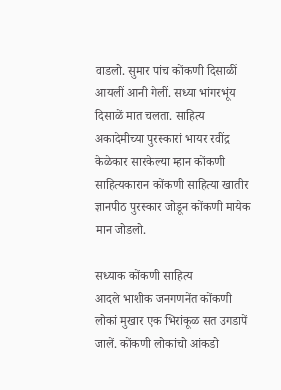वाडलो. सुमार पांच कोंकणी दिसाळीं आयलीं आनी गेलीं. सध्या भांगरभूंय दिसाळें मात चलता. साहित्य अकादेमीच्या पुरस्कारां भायर रवींद्र केळेकार सारकेल्या म्हान कोंकणी साहित्यकारान कोंकणी साहित्या खातीर ज्ञानपीठ पुरस्कार जोडून कोंकणी मायेक मान जोडलो.

सध्याक कोंकणी साहित्य
आदले भाशीक जनगणनेंत कोंकणी लोकां मुखार एक भिरांकूळ सत उगडापें जालें. कोंकणी लोकांचो आंकडो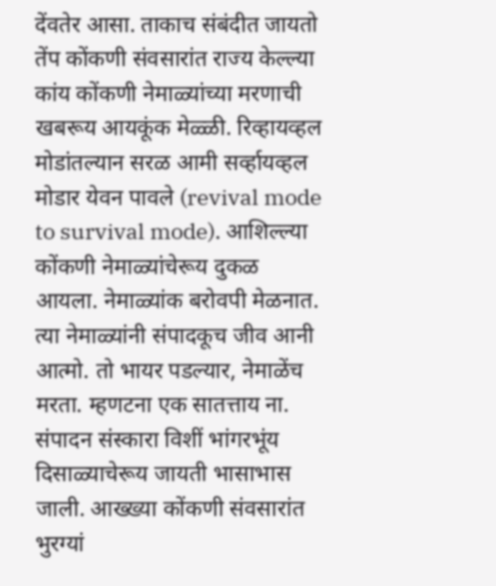देंवतेर आसा. ताकाच संबंदीत जायतो तेंप कोंकणी संवसारांत राज्य केल्ल्या कांय कोंकणी नेमाळ्यांच्या मरणाची खबरूय आयकूंक मेळ्ळी. रिव्हायव्हल मोडांतल्यान सरळ आमी सर्व्हायव्हल मोडार येवन पावले (revival mode to survival mode). आशिल्ल्या कोंकणी नेमाळ्यांचेरूय दुकळ आयला. नेमाळ्यांक बरोवपी मेळनात. त्या नेमाळ्यांनी संपादकूच जीव आनी आत्मो. तो भायर पडल्यार, नेमाळेंच मरता. म्हणटना एक सातत्ताय ना. संपादन संस्कारा विशीं भांगरभूंय दिसाळ्याचेरूय जायती भासाभास जाली. आख्ख्या कोंकणी संवसारांत भुरग्यां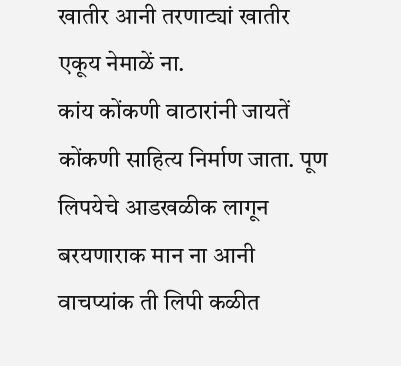खातीर आनी तरणाट्यां खातीर एकूय नेमाळें ना.
कांय कोंकणी वाठारांनी जायतें कोंकणी साहित्य निर्माण जाता. पूण लिपयेचे आडखळीक लागून बरयणाराक मान ना आनी वाचप्यांक ती लिपी कळीत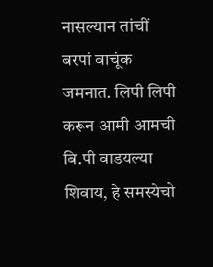नासल्यान तांचीं बरपां वाचूंक जमनात. लिपी लिपी करून आमी आमची बि.पी वाडयल्या शिवाय, हे समस्येचो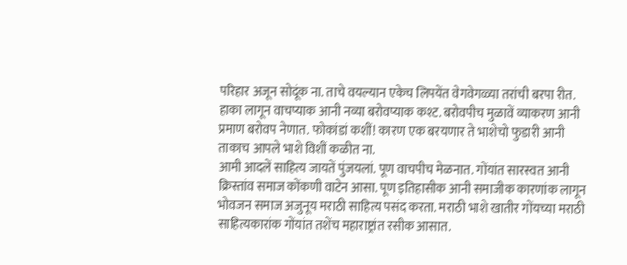परिहार अजून सोदूंक ना. ताचे वयल्यान एकेच लिपयेंत वेगवेगळ्या तरांची बरपा रीत. हाका लागून वाचप्याक आनी नव्या बरोवप्याक कश्ट. बरोवपीच मुळावें व्याकरण आनी प्रमाण बरोवप नेणात. फोकांडां कशीं! कारण एक बरयणार ते भाशेचो फुडारी आनी ताकाच आपले भाशे विशीं कळीत ना.
आमी आदलें साहित्य जायतें पुंजयलां. पूण वाचपीच मेळनात. गोंयांत सारस्वत आनी क्रिस्तांव समाज कोंकणी वाटेन आसा. पूण इतिहासीक आनी समाजीक कारणांक लागून भोवजन समाज अजुनूय मराठी साहित्य पसंद करता. मराठी भाशे खातीर गोंयच्या मराठी साहित्यकारांक गोंयांत तशेंच महाराष्ट्रांत रसीक आसात.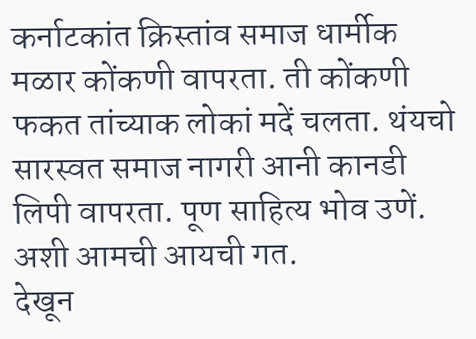कर्नाटकांत क्रिस्तांव समाज धार्मीक मळार कोंकणी वापरता. ती कोंकणी फकत तांच्याक लोकां मदें चलता. थंयचो सारस्वत समाज नागरी आनी कानडी लिपी वापरता. पूण साहित्य भोव उणें. अशी आमची आयची गत.
देखून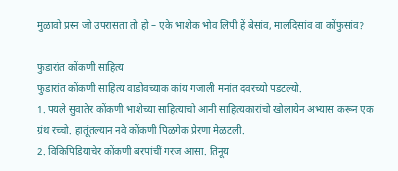मुळावो प्रस्न जो उपरासता तो हो – एके भाशेक भोव लिपी हें बेसांव, मालदिसांव वा कोंफुसांव?

फुडारांत कोंकणी साहित्य
फुडारांत कोंकणी साहित्य वाडोवच्याक कांय गजाली मनांत दवरच्यो पडटल्यो.
1. पयले सुवातेर कोंकणी भाशेच्या साहित्याचो आनी साहित्यकारांचो खोलायेन अभ्यास करून एक ग्रंथ रच्चो. हातूंतल्यान नवे कोंकणी पिळगेक प्रेरणा मेळटली.
2. विकिपिडियाचेर कोंकणी बरपांचीं गरज आसा. तिनूय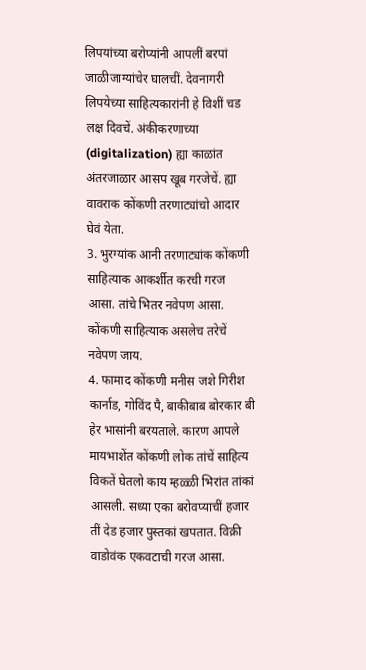लिपयांच्या बरोप्यांनी आपलीं बरपां जाळीजाग्यांचेर घालचीं. देवनागरी लिपयेच्या साहित्यकारांनी हे विशीं चड लक्ष दिवचें. अंकीकरणाच्या (digitalization) ह्या काळांत अंतरजाळार आसप खूब गरजेचें. ह्या वावराक कोंकणी तरणाट्यांचो आदार घेवं येता.
3. भुरग्यांक आनी तरणाट्यांक कोंकणी साहित्याक आकर्शीत करची गरज आसा. तांचे भितर नवेपण आसा. कोंकणी साहित्याक असलेच तरेचें नवेपण जाय.
4. फामाद कोंकणी मनीस जशे गिरीश कार्नाड, गोविंद पै, बाकीबाब बोरकार बी हेर भासांनी बरयताले. कारण आपले मायभाशेंत कोंकणी लोक तांचें साहित्य विकतें घेतलो काय म्हळ्ळी भिरांत तांकां आसली. सध्या एका बरोवप्याचीं हजार तीं देड हजार पुस्तकां खपतात. विक्री वाडोवंक एकवटाची गरज आसा.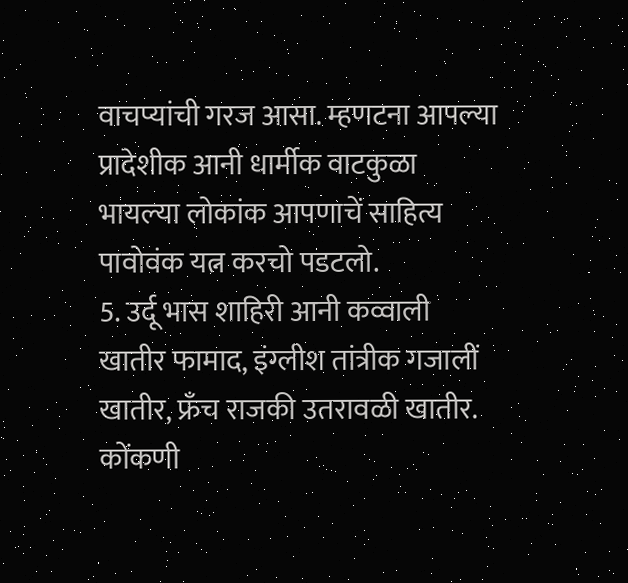वाचप्यांची गरज आसा. म्हणटना आपल्या प्रादेशीक आनी धार्मीक वाटकुळा भायल्या लोकांक आपणाचें साहित्य पावोवंक यत्न करचो पडटलो.
5. उर्दू भास शाहिरी आनी कव्वाली खातीर फामाद, इंग्लीश तांत्रीक गजालीं खातीर, फ्रँच राजकी उतरावळी खातीर. कोंकणी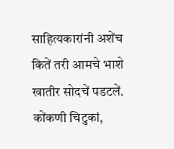साहित्यकारांनी अशेंच कितें तरी आमचे भाशे खातीर सोदचें पडटलें. कोंकणी चिटुकां,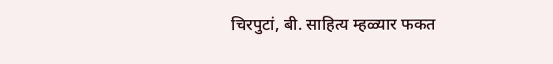चिरपुटां, बी. साहित्य म्हळ्यार फकत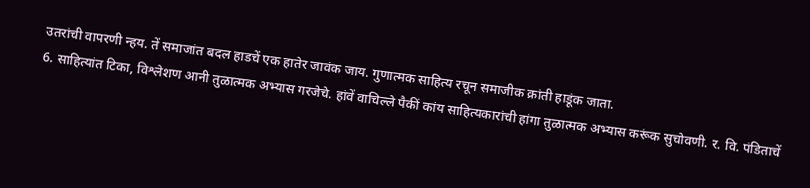उतरांची वापरणी न्हय. तें समाजांत बदल हाडचें एक हातेर जावंक जाय. गुणात्मक साहित्य रचून समाजीक क्रांती हाडूंक जाता.
6. साहित्यांत टिका, विश्लेशण आनी तुळात्मक अभ्यास गरजेचे. हांवें वाचिल्ले पैकीं कांय साहित्यकारांची हांगा तुळात्मक अभ्यास करूंक सुचोवणी. र. वि. पंडिताचें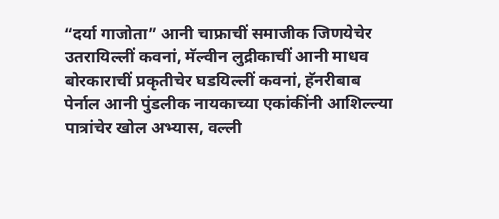“दर्या गाजोता” आनी चाफ्राचीं समाजीक जिणयेचेर उतरायिल्लीं कवनां, मॅल्वीन लुद्रीकाचीं आनी माधव बोरकाराचीं प्रकृतीचेर घडयिल्लीं कवनां, हॅनरीबाब पेर्नाल आनी पुंडलीक नायकाच्या एकांकींनी आशिल्ल्या पात्रांचेर खोल अभ्यास, वल्ली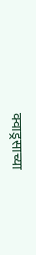क्वाड्रसाच्या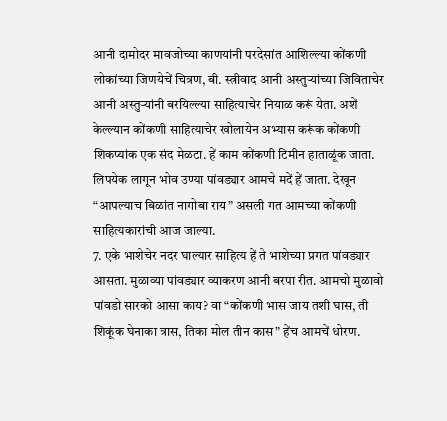आनी दामोदर मावजोच्या काणयांनी परदेसांत आशिल्ल्या कोंकणी लोकांच्या जिणयेचें चित्रण, बी. स्त्रीवाद आनी अस्तुर्‍यांच्या जिविताचेर  आनी अस्तुर्‍यांनी बरयिल्ल्या साहित्याचेर नियाळ करूं येता. अशें केल्ल्यान कोंकणी साहित्याचेर खोलायेन अभ्यास करूंक कोंकणी शिकप्यांक एक संद मेळटा. हें काम कोंकणी टिमीन हाताळूंक जाता. लिपयेक लागून भोव उण्या पांवड्यार आमचे मदें हें जाता. देखून “आपल्याच बिळांत नागोबा राय” असली गत आमच्या कोंकणी साहित्यकारांची आज जाल्या.
7. एके भाशेचेर नदर घाल्यार साहित्य हें ते भाशेच्या प्रगत पांवड्यार आसता. मुळाव्या पांवड्यार व्याकरण आनी बरपा रीत. आमचो मुळावो पांवडो सारको आसा काय? वा “कोंकणी भास जाय तशी घास, ती शिकूंक घेनाका त्रास, तिका मोल तीन कास” हेंच आमचें धोरण.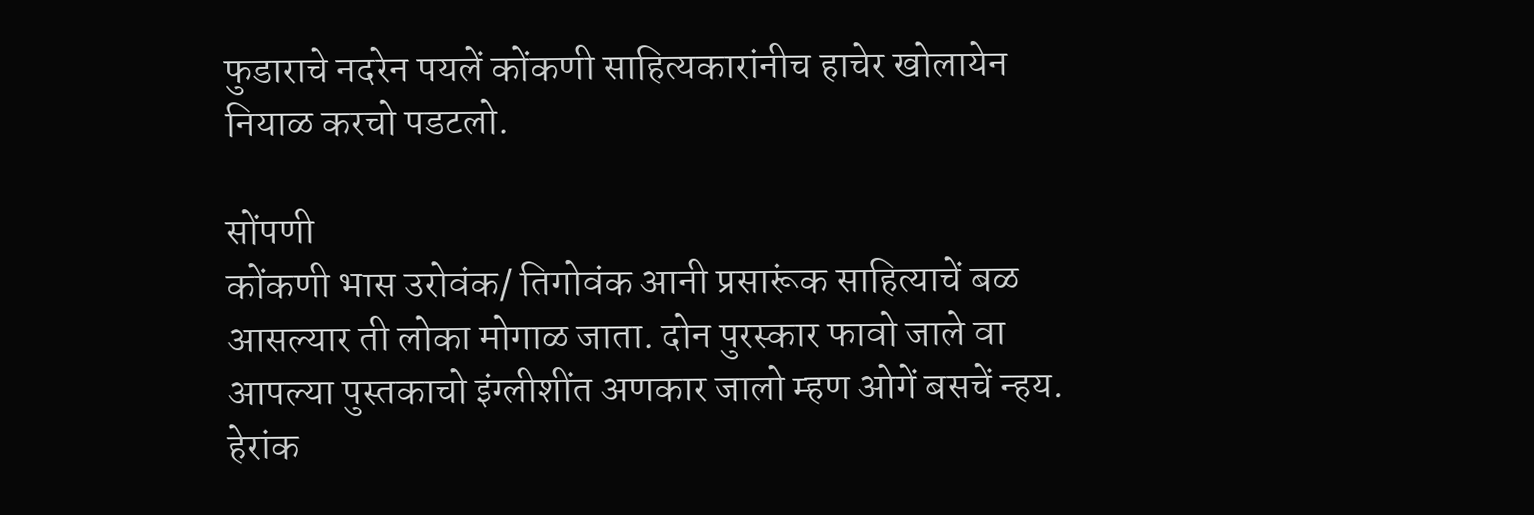फुडाराचे नदरेन पयलें कोंकणी साहित्यकारांनीच हाचेर खोलायेन नियाळ करचो पडटलो.

सोंपणी
कोंकणी भास उरोवंक/ तिगोवंक आनी प्रसारूंक साहित्याचें बळ आसल्यार ती लोका मोगाळ जाता. दोन पुरस्कार फावो जाले वा आपल्या पुस्तकाचो इंग्लीशींत अणकार जालो म्हण ओगें बसचें न्हय. हेरांक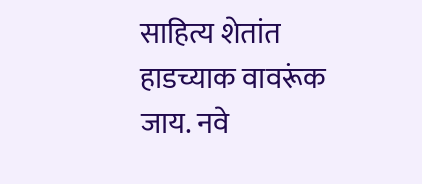साहित्य शेतांत हाडच्याक वावरूंक जाय. नवे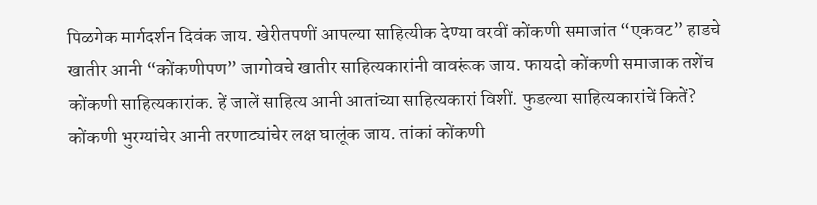पिळगेक मार्गदर्शन दिवंक जाय. खेरीतपणीं आपल्या साहित्यीक देण्या वरवीं कोंकणी समाजांत “एकवट” हाडचे खातीर आनी “कोंकणीपण” जागोवचे खातीर साहित्यकारांनी वावरूंक जाय. फायदो कोंकणी समाजाक तशेंच कोंकणी साहित्यकारांक. हें जालें साहित्य आनी आतांच्या साहित्यकारां विशीं. फुडल्या साहित्यकारांचें कितें? कोंकणी भुरग्यांचेर आनी तरणाट्यांचेर लक्ष घालूंक जाय. तांकां कोंकणी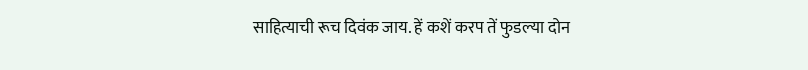साहित्याची रूच दिवंक जाय. हें कशें करप तें फुडल्या दोन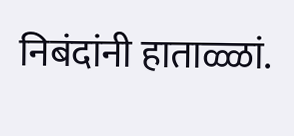निबंदांनी हाताळ्ळां.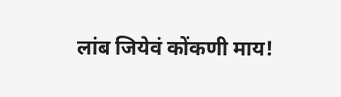लांब जियेवं कोंकणी माय!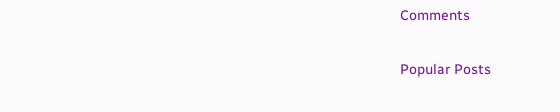Comments

Popular Posts